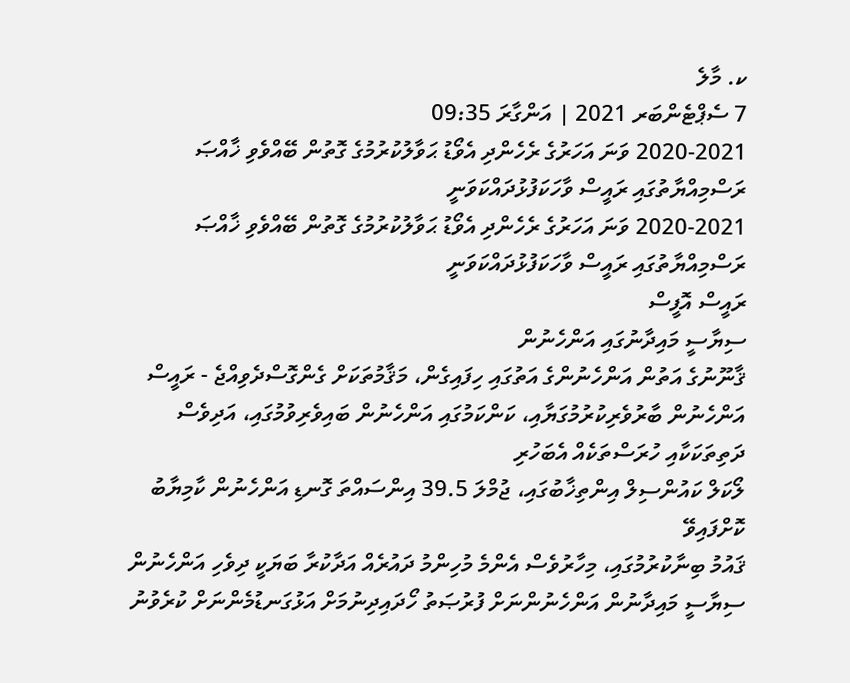ކ. މާލެ
7 ސެޕްޓެންބަރ 2021 | އަންގާރަ 09:35
2020-2021 ވަނަ އަހަރުގެ ރެހެންދި އެވޯޑު ޙަވާލުކުރުމުގެ ގޮތުން ބޭއްވެވި ޚާއްޞަ ރަސްމިއްޔާތުގައި ރައީސް ވާހަކަފުޅުދައްކަވަނީ
2020-2021 ވަނަ އަހަރުގެ ރެހެންދި އެވޯޑު ޙަވާލުކުރުމުގެ ގޮތުން ބޭއްވެވި ޚާއްޞަ ރަސްމިއްޔާތުގައި ރައީސް ވާހަކަފުޅުދައްކަވަނީ
ރައީސް އޮފީސް
ސިޔާސީ މައިދާނުގައި އަންހެނުން
ޤާނޫނުގެ އަތުން އަންހެނުންގެ އަތުގައި ހިފައިގެން، މަޤާމުތަކަށް ގެންގޮސްދެވިއްޖެ - ރައީސް
އަންހެނުން ބާރުވެރިކުރުމުގަޔާއި، ކަންކަމުގައި އަންހެނުން ބައިވެރިވުމުގައި، އަދިވެސް ދަތިތަކަކާއި ހުރަސްތަކެއް އެބަހުރި
ލޯކަލް ކައުންސިލް އިންތިޚާބުގައި، ޖުމްލަ 39.5 އިންސައްތަ ގޮނޑި އަންހެނުން ކާމިޔާބު ކޮށްފައިވޭ
ޤައުމު ބިނާކުރުމުގައި، މިހާރުވެސް އެންމެ މުހިންމު ދައުރެއް އަދާކުރާ ބަޔަކީ ދިވެހި އަންހެނުން
ސިޔާސީ މައިދާނުން އަންހެނުންނަށް ފުރުޞަތު ހޯދައިދިނުމަށް އަޅުގަނޑުމެންނަށް ކުރެވުނު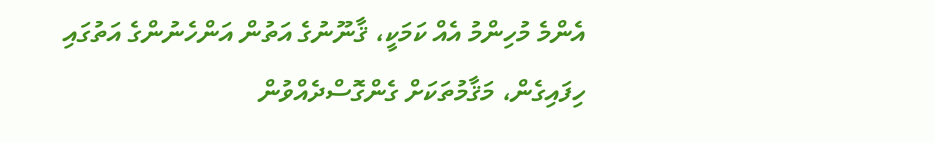އެންމެ މުހިންމު އެއް ކަމަކީ، ޤާނޫނުގެ އަތުން އަންހެނުންގެ އަތުގައި ހިފައިގެން، މަޤާމުތަކަށް ގެންގޮސްދެއްވުން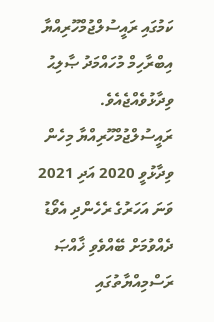ކަމުގައި ރައީސުލްޖުމްހޫރިއްޔާ އިބްރާހިމް މުހައްމަދު ޞާލިޙު ވިދާޅުވެއްޖެއެވެ.
ރައީސުލްޖުމްހޫރިއްޔާ މިހެން ވިދާޅުވީ 2020 އަދި 2021 ވަނަ އަހަރުގެ ރެހެންދި އެވޯޑު ދެއްވުމަށް ބޭއްވެވި ޚާއްޞަ ރަސްމިއްޔާތުގައި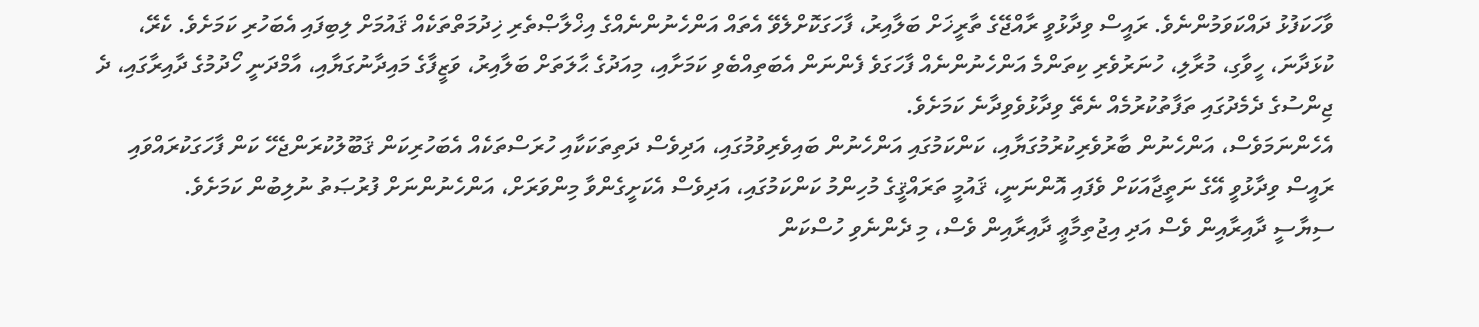ވާހަކަފުޅު ދައްކަވަމުންނެވެ. ރައީސް ވިދާޅުވީ ރާއްޖޭގެ ތާރީޚަށް ބަލާއިރު، ފާހަގަކޮށްލެވޭ އެތައް އަންހެނުންނެއްގެ އިޚްލާޞްތެރި ޚިދުމަތްތަކެއް ޤައުމަށް ލިބިފައި އެބަހުރި ކަމަށެވެ. ކެރޭ، ކުޅަދާނަ، ހީވާގި، މުރާލި، ހުނަރުވެރި ކިތަންމެ އަންހެނުންނެއް ފާހަގަވެ ފެންނަން އެބަތިއްބެވި ކަމަށާއި، މިއަދުގެ ޙާލަތަށް ބަލާއިރު، ވަޒީފާގެ މައިދާނުގަޔާއި، އާމްދަނީ ހޯދުމުގެ ދާއިރާގައި، ދެ ޖިންސުގެ ދެމެދުގައި ތަފާތުކުރުމެއް ނެތޭ ވިދާޅުވެވިދާނެ ކަމަށެވެ.
އެހެންނަމަވެސް، އަންހެނުން ބާރުވެރިކުރުމުގަޔާއި، ކަންކަމުގައި އަންހެނުން ބައިވެރިވުމުގައި، އަދިވެސް ދަތިތަކަކާއި ހުރަސްތަކެއް އެބަހުރިކަން ޤަބޫލުކުރަންޖެހޭ ކަން ފާހަގަކުރައްވައި ރައީސް ވިދާޅުވީ އޭގެ ނަތީޖާއަކަށް ވެފައި އޮންނަނީ، ޤައުމީ ތަރައްޤީގެ މުހިންމު ކަންކަމުގައި، އަދިވެސް އެކަށީގެންވާ މިންވަރަށް، އަންހެނުންނަށް ފުރުޞަތު ނުލިބުން ކަމަށެވެ.
ސިޔާސީ ދާއިރާއިން ވެސް އަދި އިޖުތިމާޢީ ދާއިރާއިން ވެސް، މި ދެންނެވި ހުސްކަން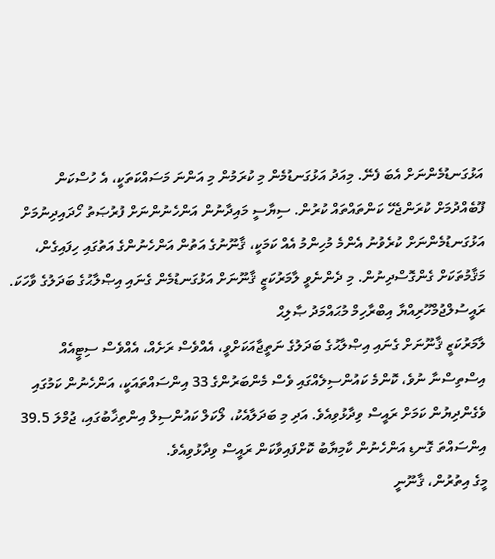އަޅުގަނޑުމެންނަށް އެބަ ފެނޭ. މިއަދު އަޅުގަނޑުމެން މި ކުރަމުން މި އަންނަ މަސައްކަތަކީ، އެ ހުސްކަން ފޫބެއްދުމަށް ކުރަންޖެހޭ ކަންތައްތައް ކުރުން. ސިޔާސީ މައިދާނުން އަންހެނުންނަށް ފުރުޞަތު ހޯދައިދިނުމަށް އަޅުގަނޑުމެންނަށް ކުރެވުނު އެންމެ މުހިންމު އެއް ކަމަކީ، ޤާނޫނުގެ އަތުން އަންހެނުންގެ އަތުގައި ހިފައިގެން، މަޤާމުތަކަށް ގެންގޮސްދިނުން. މި ދެންނެވީ ލާމަރުކަޒީ ޤާނޫނަށް އަޅުގަނޑުމެން ގެނައި އިޞްލާޙުގެ ބަދަލުގެ ވާހަކަ.
ރައީސުލްޖުމްހޫރިއްޔާ އިބްރާހިމް މުޙައްމަދު ޞާލިޙް
ލާމަރުކަޒީ ޤާނޫނަށް ގެނައި އިޞްލާޙުގެ ބަދަލުގެ ނަތީޖާއަކަށްވީ، އެއްވެސް ރަށެއް، އެއްވެސް ސިޓީއެއް އިސްތިސްނާ ނުވެ، ކޮންމެ ކައުންސިލެއްގައި ވެސް މެންބަރުންގެ 33 އިންސައްތައަކީ، އަންހެނުން ކަމުގައި ވެގެންދިޔުން ކަމަށް ރައީސް ވިދާޅުވިއެވެ. އަދި މި ބަދަލާއެކު، ލޯކަލް ކައުންސިލް އިންތިޚާބުގައި، ޖުމްލަ 39.5 އިންސައްތަ ގޮނޑި އަންހެނުން ކާމިޔާބު ކޮށްފައިވާކަން ރައީސް ވިދާޅުވިއެވެ.
މީގެ އިތުރުން، ޤާނޫނީ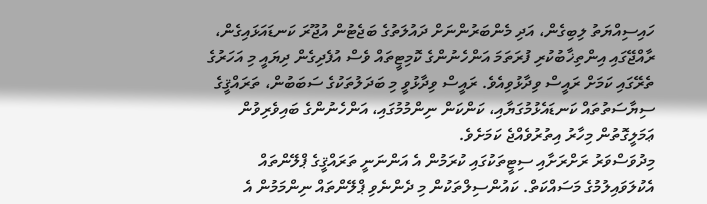ހައިސިއްޔަތު ލިބިގެން، އަދި މެންބަރުންނަށް ދައުލަތުގެ ބަޖެޓުން އުޖޫރަ ކަނޑައަޅައިގެން، ރާއްޖޭގައި އިންތިޚާބުކުރި ފުރަތަމަ އަންހެނުންގެ ކޮމިޓީތައް ވެސް އުފެދިގެން ދިޔައީ މި އަހަރުގެ ތެރޭގައި ކަމަށް ރައީސް ވިދާޅުވިއެވެ. ރައީސް ވިދާޅުވީ މި ބަދަލުތަކުގެ ސަބަބުން، ތަރައްޤީގެ ސިޔާސަތުތައް ކަނޑައެޅުމުގަޔާއި، ކަންކަން ނިންމުމުގައި، އަންހެނުންގެ ބައިވެރިވުން ޢަމަލީގޮތުން މިހާރު އިތުރުވެއްޖެ ކަމަށެވެ.
މިދުވަސްވަރު ރަށްރަށާއި ސިޓީތަކުގައި ކުރަމުން އެ އަންނަނީ ތަރައްޤީގެ ޕްލޭންތައް އެކުލަވައިލުމުގެ މަސައްކަތް. ކައުންސިލްތަކުން މި ދެންނެވި ޕްލޭންތައް ނިންމަމުން އެ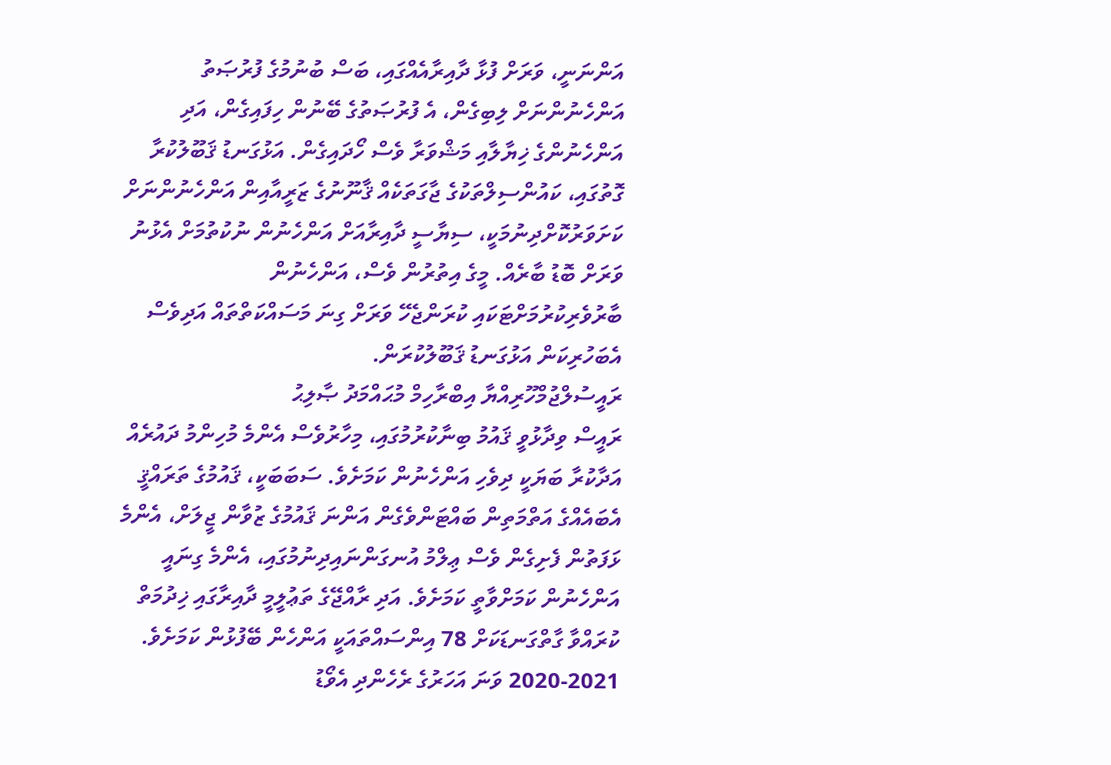އަންނަނީ، ވަރަށް ފުޅާ ދާއިރާއެއްގައި، ބަސް ބުނުމުގެ ފުރުޞަތު އަންހެނުންނަށް ލިބިގެން، އެ ފުރުޞަތުގެ ބޭނުން ހިފައިގެން، އަދި އަންހެނުންގެ ޚިޔާލާއި މަޝްވަރާ ވެސް ހޯދައިގެން. އަޅުގަނޑު ޤަބޫލުކުރާ ގޮތުގައި، ކައުންސިލްތަކުގެ ޖާގަތަކެއް ޤާނޫނުގެ ޒަރީއާއިން އަންހެނުންނަށް ކަށަވަރުކޮށްދިނުމަކީ، ސިޔާސީ ދާއިރާއަށް އަންހެނުން ނުކުތުމަށް އެޅުނު ވަރަށް ބޮޑު ބާރެއް. މީގެ އިތުރުން ވެސް، އަންހެނުން ބާރުވެރިކުރުމަށްޓަކައި ކުރަންޖެހޭ ވަރަށް ގިނަ މަސައްކަތްތައް އަދިވެސް އެބަހުރިކަން އަޅުގަނޑު ޤަބޫލުކުރަން.
ރައީސުލްޖުމްހޫރިއްޔާ އިބްރާހިމް މުޙައްމަދު ޞާލިޙު
ރައީސް ވިދާޅުވީ ޤައުމު ބިނާކުރުމުގައި، މިހާރުވެސް އެންމެ މުހިންމު ދައުރެއް އަދާކުރާ ބަޔަކީ ދިވެހި އަންހެނުން ކަމަށެވެ. ސަބަބަކީ، ޤައުމުގެ ތަރައްޤީ އެބައެއްގެ އަތްމަތިން ބައްޓަންވެގެން އަންނަ ޤައުމުގެ ޒުވާން ޖީލަށް، އެންމެ ޅަފަތުން ފެށިގެން ވެސް ޢިލްމު އުނގަންނައިދިނުމުގައި، އެންމެ ގިނައީ އަންހެނުން ކަމަށްވާތީ ކަމަށެވެ. އަދި ރާއްޖޭގެ ތަޢުލީމީ ދާއިރާގައި ޚިދުމަތް ކުރައްވާ ގާތްގަނޑަކަށް 78 އިންސައްތައަކީ އަންހެން ބޭފުޅުން ކަމަށެވެ.
2020-2021 ވަނަ އަހަރުގެ ރެހެންދި އެވޯޑު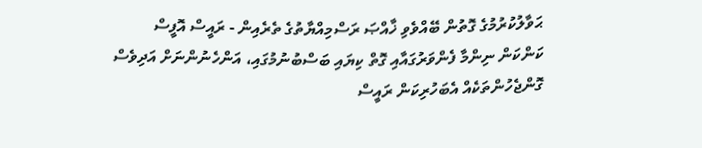ޙަވާލުކުރުމުގެ ގޮތުން ބޭއްވެވި ޚާއްޞަ ރަސްމިއްޔާތުގެ ތެރެއިން - ރައީސް އޮފީސް
ކަންކަން ނިންމާ ފެންވަރުގައާއި ގޮތް ކިޔައި ބަސްބުނުމުގައި، އަންހެނުންނަށް އަދިވެސް ގޮންޖެހުންތަކެއް އެބަހުރިކަން ރައީސް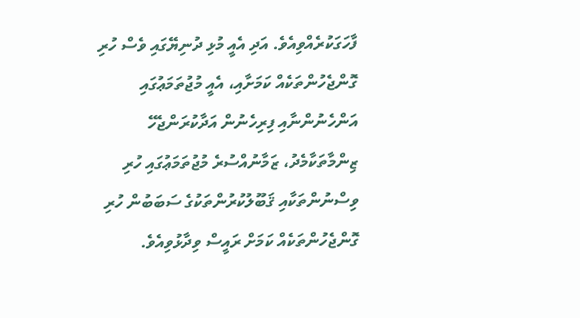ފާހަގަކުރެއްވިއެވެ. އަދި އެއީ މުޅި ދުނިޔޭގައި ވެސް ހުރި ގޮންޖެހުންތަކެއް ކަމަށާއި، އެއީ މުޖުތަމަޢުގައި އަންހެނުންނާއި ފިރިހެނުން އަދާކުރަންޖެހޭ ޒިންމާތަކާމެދު، ޒަމާނުއްސުރެ މުޖުތަމަޢުގައި ހުރި ވިސްނުންތަކާއި ޤަބޫލުކުރުންތަކުގެ ސަބަބުން ހުރި ގޮންޖެހުންތަކެއް ކަމަށް ރައީސް ވިދާޅުވިއެވެ.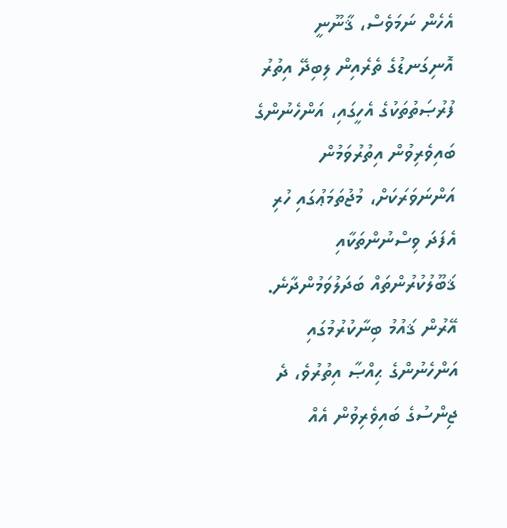އެހެން ނަމަވެސް، ޤާނޫނީ އޮނިގަނޑުގެ ތެރެއިން ލިބިދޭ އިތުރު ފުރުޞަތުތަކުގެ އެހީގައި، އަންހެނުންގެ ބައިވެރިވުން އިތުރުވަމުން އަންނަވަރަކަށް، މުޖުތަމަޢުގައި ހުރި އެފަދަ ވިސްނުންތަކާއި ޤަބޫލުކުރުންތައް ބަދަލުވަމުންދާނެ. އޭރުން ޤައުމު ބިނާކުރުމުގައި އަންހެނުންގެ ޙިއްޞާ އިތުރުވެ، ދެ ޖިންސުގެ ބައިވެރިވުން އެއް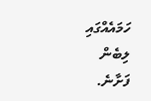ހަމައެއްގައި ލިބެން ފަށާނެ.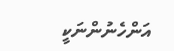އަންހެނުންނަކީ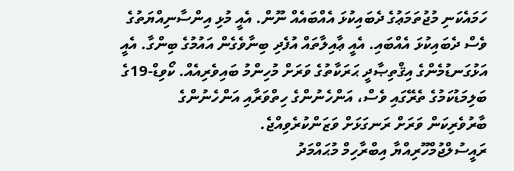ހަމައެކަނި މުޖުތަމަޢުގެ ދެބައިކުޅަ އެއްބައެއް ނޫން. އެއީ މުޅި އިންސާނިއްޔަތުގެ ވެސް ދެބައިކުޅަ އެއްބައި. އެއީ ޢާއިލާތައް އުފެދި ބިނާވެގެން އައުމުގެ ބިންގާ. އެއީ އަޅުގަނޑުމެންގެ އިޤްތިޞާދީ ޙަރަކާތުގެ ވަރަށް މުހިންމު ބައިވެރިއެއް. ކޯވިޑް-19ގެ ބަލިމަޑުކަމުގެ ތެރޭގައި ވެސް، އަންހެނުންގެ ހިތްވަރާއި އަންހެނުންގެ ބާރުވެރިކަން ވަރަށް ރަނގަޅަށް ވަޒަންކުރެވިއްޖެ.
ރައީސުލްޖުމްހޫރިއްޔާ އިބްރާހިމް މުޙައްމަދު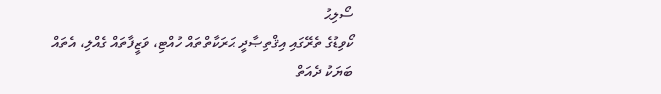ސޯލިޙު
ކޯވިޑުގެ ތެރޭގައި އިޤްތިޞާދީ ޙަރަކާތްތައް ހުއްޓި، ވަޒީފާތައް ގެއްލި، އެތައް ބަޔަކު ދެއަތް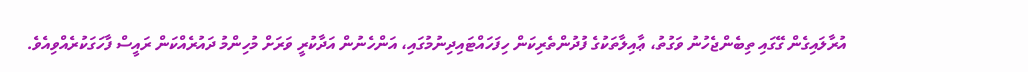އުރާލައިގެން ގޭގައި ތިބެންޖެހުނު ވަގުތު، ޢާއިލާތަކުގެ ފުދުންތެރިކަން ހިފަހައްޓައިދިނުމުގައި، އަންހެނުން އަދާކުރީ ވަރަށް މުހިންމު ދައުރެއްކަން ރައީސް ފާހަގަކުރެއްވިއެވެ.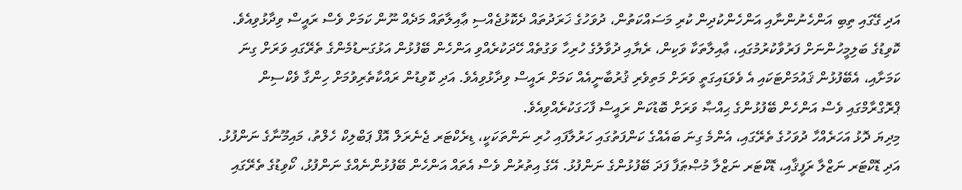އަދި ގޭގައި ތިބި އަންހެނުންނާއި އަންހެންކުދިން ކުރި މަސައްކަތުން، ދުވަހުގެ ޚަރަދުތައް ދެކޮޅުޖެއްސި ޢާއިލާތައް މަދެއް ނޫން ކަމަށް ވެސް ރައީސް ވިދާޅުވިއެވެ.
ކޮވިޑުގެ ބަލިމީހުންނަށް ފަރުވާކުރުމުގައި، ޢާއިލާތަކާ ވަކިން، ރެޔާއި ދުވާލުގެ ހުރިހާ ވަގުތެއް ހޭދަކުރެއްވި އަންހެން ބޭފުޅުން އަޅުގަނޑުމެންގެ ތެރޭގައި ވަރަށް ގިނަ ކަމަށާއި، އެބޭފުޅުން ޤައުމަށްޓަކައި އެ ވެވަޑައިގަތީ ވަރަށް މަތިވެރި ޤުރުބާނީއެއް ކަމަށް ރައީސް ވިދާޅުވިއެވެ. އަދި ކޮވިޑުން ރައްކާތެރިވުމަށް ހިންގާ ވެކްސިން ޕްރޮގްރާމްގައި ވެސް އަންހެން ބޭފުޅުންގެ ޙިއްޞާ ވަރަށް ބޮޑުކަން ރައީސް ފާހަގަކުރެއްވިއެވެ.
މިދިޔަ ދޮޅު އަހަރެއްހާ ދުވަހުގެ ތެރޭގައި، އެންމެ ގިނަ ބައެއްގެ ކަންފަތުގައި ހަރުލާފައި ހުރި ނަންތަކަކީ، ޑިރެކްޓަރ ޖެނެރަލް އޮފް ޕަބްލިކް ހެލްތު، މައިމޫނާގެ ނަންފުޅު. އަދި ޑޮކްޓަރ ނަޒްލާ ރަފީޤާއި، ޑޮކްޓަރ ނަޒްލާ މުޞްޠަފާ ފަދަ ބޭފުޅުންގެ ނަންފުޅު. އޭގެ އިތުރުން ވެސް އެތައް އަންހެން ބޭފުޅުންނެއްގެ ނަންފުޅު، ކޯވިޑުގެ ތެރޭގައި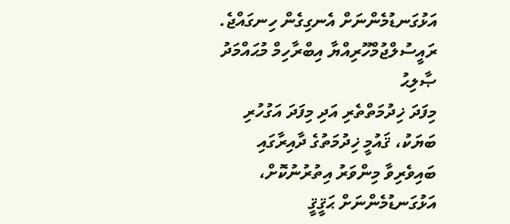އަޅުގަނޑުމެންނަށް އެނގިގެން ހިނގައްޖެ.
ރައީސުލްޖުމްހޫރިއްޔާ އިބްރާހިމް މުޙައްމަދު ޞާލިޙު
މިފަދަ ޚިދުމަތްތެރި އަދި މިފަދަ އަގުހުރި ބަޔަކު، ޤައުމީ ޚިދުމަތުގެ ދާއިރާގައި ބައިވެރިވާ މިންވަރު އިތުރުނުކޮށް، އަޅުގަނޑުމެންނަށް ޙަޤީޤީ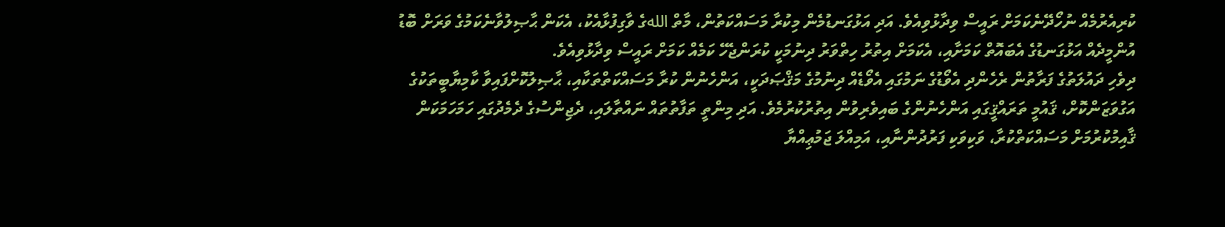ކުރިއެރުމެއް ނުހޯދޭނެކަމަށް ރައީސް ވިދާޅުވިއެވެ. އަދި އަޅުގަނޑުމެން މިކުރާ މަސައްކަތުން، މާތް اللهގެ ވާގިފުޅާއެކު، އެކަން ޙާޞިލުވާނެކަމުގެ ވަރަށް ބޮޑު އުންމީދެއް އަޅުގަނޑުގެ އެބައޮތް ކަމަށާއި، އެކަމަށް އިތުރު ހިތްވަރު ދިނުމަކީ ކުރަންޖެހޭ ކަމެއް ކަމަށް ރައީސް ވިދާޅުވިއެވެ.
ދިވެހި ދައުލަތުގެ ފަރާތުން ރެހެންދި އެވޯޑުގެ ނަމުގައި އެވޯޑެއް ދިނުމުގެ މަޤްޞަދަކީ، އަންހެނުން ކުރާ މަސައްކަތްތަކާއި، ޙާޞިލުކޮށްފައިވާ ކާމިޔާބީތަކުގެ އަގުވަޒަންކޮށް، ޤައުމީ ތަރައްޤީގައި އަންހެނުންގެ ބައިވެރިވުން އިތުރުކުރުމެވެ. އަދި މިންތީ ތަފާތުތައް ނައްތާލައި، ދެޖިންސުގެ ދެމެދުގައި ހަމަހަމަކަން ޤާއިމުކުރުމަށް މަސައްކަތްކުރާ، ވަކިވަކި ފަރުދުންނާއި، އަމިއްލަ ޖަމުޢިއްޔާ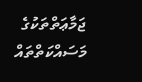ޖަމާޢަތްތަކުގެ މަސައްކަތްތައް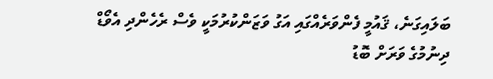ބަލައިގަނެ، ޤައުމީ ފެންވަރެއްގައި އަގު ވަޒަންކުރުމަކީ ވެސް ރެހެންދި އެވޯޑް ދިނުމުގެ ވަރަށް ބޮޑު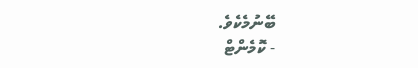ބޭނުމެކެވެ.
- ކޮމެންޓް